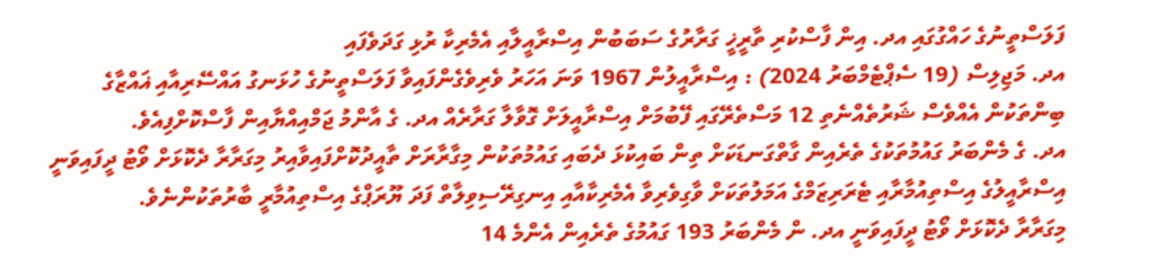ފަލަސްތީނުގެ ހައްގުގައި އދ. އިން ފާސްކުރި ތާރީޚީ ގަރާރުގެ ސަބަބުން އިސްރާއީލާއި އެމެރިކާ ރުޅި ގަދަވެފައި
އދ. މަޖިލިސް (19 ސެޕްޓެމްބަރު 2024) : އިސްރާއީލުން 1967 ވަނަ އަހަރު ވެރިވެގެންފައިވާ ފަލަސްތީނުގެ ހުޅަނގު އައްސޭރިއާއި ޣައްޒާގެ ބިންތަކުން އެއްވެސް ޝަރުތެއްނެތި 12 މަސްތެރޭގައި ފޭބުމަށް އިސްރާއީލަށް ގޮވާލާ ގަރާރެއް އދ. ގެ އާންމު ޖަމްއިއްޔާއިން ފާސްކޮށްފިއެވެ.
އދ. ގެ މެންބަރު ގައުމުތަކުގެ ތެރެއިން ގާތްގަނޑަކަށް ތިން ބައިކުޅަ ދެބައި ގައުމުތަކުން މިގާރާރަށް ތާއީދުކޮށްފައިވާއިރު މިގަރާރާ ދެކޮޅަށް ވޯޓު ދީފައިވަނީ އިސްރާއީލުގެ އިސްތިއުމާރާއި ޓެރަރިޒަމްގެ އަމަލުތަކަށް ވާގިވެރިވާ އެމެރިކާއާއި އިނގިރޭސިވިލާތް ފަދަ ޔޫރަޕްގެ އިސްތިއުމާރީ ބާރުތަކުންނެވެ.
މިގަރާރާ ދެކޮޅަށް ވޯޓު ދީފައިވަނީ އދ. ން މެންބަރު 193 ގައުމުގެ ތެރެއިން އެންމެ 14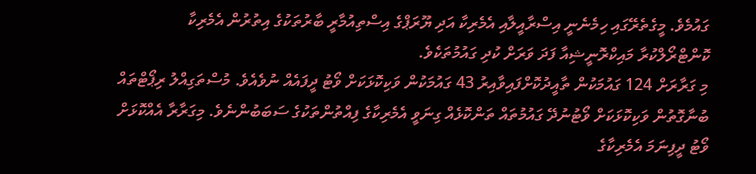ގައުމެވެ. މީގެތެރޭގައި ހިމެނެނީ އިސްރާއީލާއި އެމެރިކާ އަދި ޔޫރަޕްގެ އިސްތިއުމާރީ ބާރުތަކުގެ އިތުރުން އެމެރިކާ ކޮންޓްރޯލްކުރާ މައިކްރޮނީޝިއާ ފަދަ ވަރަށް ކުދި ގައުމުތަކެވެ.
މި ގަރާރަށް 124 ގައުމަކުން ތާއީދުކޮށްފައިވާއިރު 43 ގައުމަކުން ވަކިކޮޅަކަށް ވޯޓު ދީފައެއް ނުވެއެވެ. މުސްތަގިއްލު ރިޕޯޓްތައް ބުނާގޮތުން ވަކިކޮޅަކަށް ވޯޓުނުދޭ ގައުމުތައް ތަންކޮޅެއް ގިނަވީ އެމެރިކާގެ ފިއްތުންތަކުގެ ސަބަބުންނެވެ. މިގަރާރާ އެއްކޮޅަށް ވޯޓު ދީފިނަމަ އެމެރިކާގެ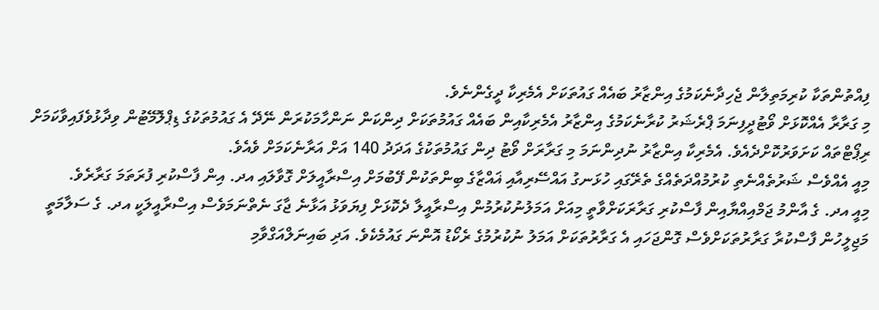ފިއްތުންތަކާ ކުރިމަތިލާން ޖެހިދާނެކަމުގެ އިންޒާރު ބައެއް ގައުތަކަށް އެމެރިކާ ދީގެންނެވެ.
މި ގަރާރާ އެއްކޮޅަށް ވޯޓުދީފިނަމަ ޕްރެޝަރު ކުރާނެކަމުގެ އިންޒާރު އެމެރިކާއިން ބައެއް ގައުމުތަކަށް ދިންކަން ނަންހާމަކުރަން ނޭދޭ އެ ގައުމުތަކުގެ ޑިޕްލޮމޭޓުން ވިދާޅުވެފައިވާކަމަށް ރިޕޯޓްތައް ކަށަވަރުކޮށްދެއެވެ. އެމެރިކާ އިންޒާރު ނުދިންނަމަ މި ގަރާރަށް ވޯޓު ދިން ގައުމުތަކުގެ އަދަދު 140 އަށް އަރާނެކަމަށް ވެއެވެ.
މިއީ އެއްވެސް ޝަރުތެއްނެތި ކުރުމުއްދަތެއްގެ ތެރޭގައި ހުޅަނގު އައްސޭރިއާއި ޣައްޒާގެ ބިންތަކުން ފޭބުމަށް އިސްރާއީލަށް ގޮވާލައި އދ. އިން ފާސްކުރި ފުރަތަމަ ގަރާރެވެ.
މިއީ އދ. ގެ އާންމު ޖަމްއިއްޔާއިން ފާސްކުރި ގަރާރަކަށްވާތީ މިއަށް އަމަލުނުކުރުމުން އިސްރާއީލާ ދެކޮޅަށް ފިޔަވަޅު އަޅާނެ ޖާގަ ނެތްނަމަވެސް އިސްރާއީލަކީ އދ. ގެ ސަލާމަތީ މަޖިލީހުން ފާސްކުރާ ގަރާރުތަކަށްވެސް ގޮންޖަހައި އެ ގަރާރުތަކަށް އަމަލު ނުކުރުމުގެ ރެކޯޑު އޮންނަ ގައުމެކެވެ. އަދި ބައިނަލްއަގްވާމި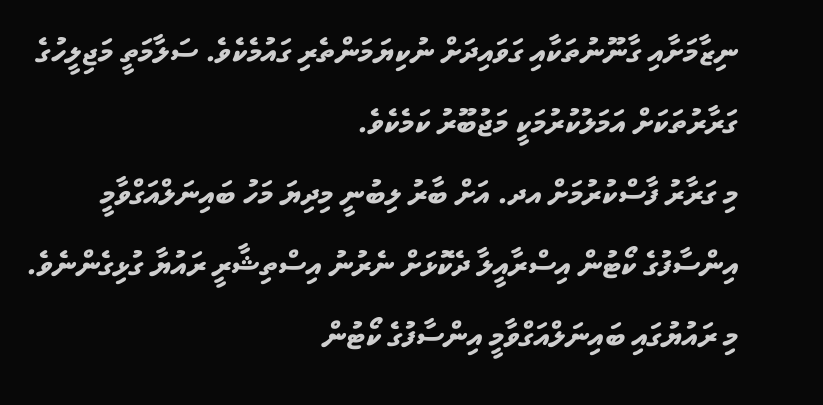ނިޒާމަށާއި ގާނޫނުތަކާއި ގަވައިދަށް ނުކިޔަމަންތެރި ގައުމެކެވެ. ސަލާމަތީ މަޖިލީހުގެ ގަރާރުތަކަށް އަމަލުކުރުމަކީ މަޖުބޫރު ކަމެކެވެ.
މި ގަރާރު ފާސްކުރުމަށް އދ. އަށް ބާރު ލިބުނީ މިދިޔަ މަހު ބައިނަލްއަގްވާމީ އިންސާފުގެ ކޯޓުން އިސްރާއީލާ ދެކޮޅަށް ނެރުނު އިސްތިޝާރީ ރައުޔާ ގުޅިގެންނެވެ. މި ރައުޔުގައި ބައިނަލްއަގްވާމީ އިންސާފުގެ ކޯޓުން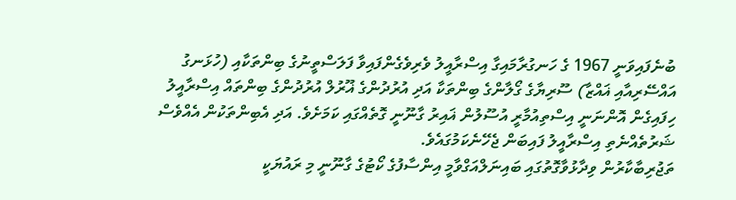ބުނެފައިވަނީ 1967 ގެ ހަނގުރާމައިގާ އިސްރާއީލު ވެރިވެގެންފައިވާ ފަލަސްތީނުގެ ބިންތަކާއި (ހުޅަނގު އައްސޭރިއާއި ޣައްޒާ) ސޫރިޔާގެ ގޯލާންގެ ބިންތަކާ އަދި އުރުދުންގެ ޣޫރުލް އުރުދުންގެ ބިންތައް އިސްރާއީލު ހިފައިގެން އޮންނަނީ އިސްތިއުމާރީ އުސޫލުން ޣައިރު ގާނޫނީ ގޮތެއްގައި ކަމަށެވެ. އަދި އެބިންތަކުން އެއްވެސް ޝަރުތެއްނެތި އިސްރާއީލު ފައިބަން ޖެހޭނެކަމުގައެވެ.
ތަޖުރިބާކާރުން ވިދާޅުވާގޮތުގައި ބައިނަލްއަގްވާމީ އިންސާފުގެ ކޯޓުގެ ގާނޫނީ މި ރައުޔަކީ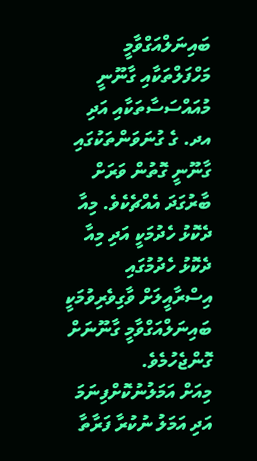ބައިނަލްއަގްވާމީ މަހްފަލްތަކާއި ގާނޫނީ މުއައްސަސާތަކާއި އަދި އދ. ގެ ގުނަވަންތަކުގައި ގާނޫނީ ގޮތުން ވަރަށް ބާރުގަދަ އެއްޗެކެވެ. މިއާ ދެކޮޅު ހެދުމަކީ އަދި މިއާ ދެކޮޅު ހެދުމުގައި އިސްރާއީލަށް ވާގިވެރިވުމަކީ ބައިނަލްއަގްވާމީ ގާނޫނަށް ގޮންޖެހުމެވެ.
މިއަށް އަމަލުނުކޮށްފިނަމަ އަދި އަމަލު ނުކުރާ ފަރާތާ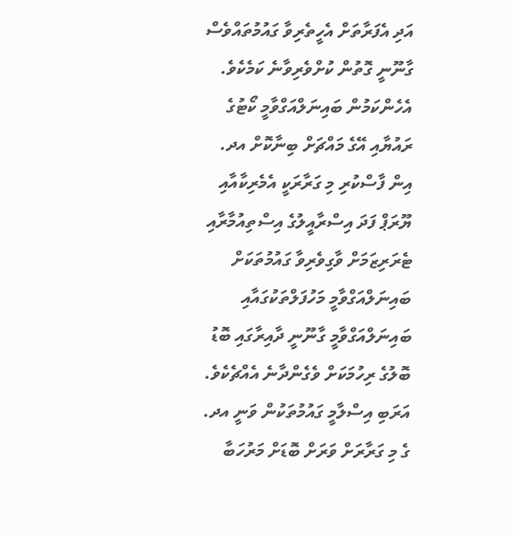އަދި އެފަރާތަށް އެހީތެރިވާ ގައުމުތައްވެސް ގާނޫނީ ގޮތުން ކުށްވެރިވާނެ ކަމެކެވެ. އެހެންކަމުން ބައިނަލްއަގްވާމީ ކޯޓުގެ ރައުޔާއި އޭގެ މައްޗަށް ބިނާކޮށް އދ. އިން ފާސްކުރި މި ގަރާރަކީ އެމެރިކާއާއި ޔޫރަޕް ފަދަ އިސްރާއީލުގެ އިސްތިއުމާރާއި ޓެރަރިޒަމަށް ވާގިވެރިވާ ގައުމުތަކަށް ބައިނަލްއަގްވާމީ މަހުފަލްތަކުގައާއި ބައިނަލްއަގްވާމީ ގާނޫނީ ދާއިރާގައި ބޮޑު ބޮލުގެ ރިހުމަކަށް ވެގެންދާނެ އެއްޗެކެވެ.
އަރަބި އިސްލާމީ ގައުމުތަކުން ވަނީ އދ. ގެ މި ގަރާރަށް ވަރަށް ބޮޑަށް މަރުހަބާ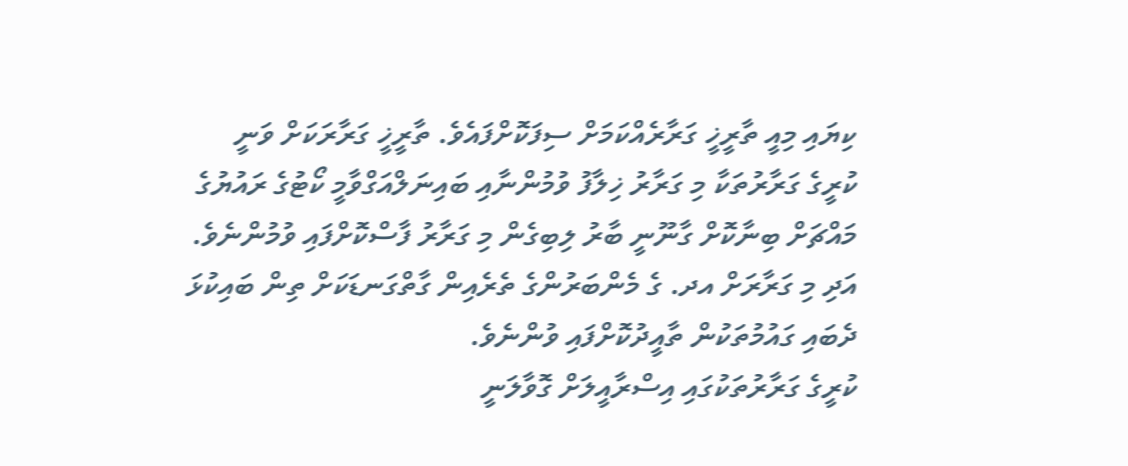ކިޔައި މިއީ ތާރީޚީ ގަރާރެއްކަމަށް ސިފަކޮށްފައެވެ. ތާރީޚީ ގަރާރަކަށް ވަނީ ކުރީގެ ގަރާރުތަކާ މި ގަރާރު ޚިލާފު ވުމުންނާއި ބައިނަލްއަގްވާމީ ކޯޓުގެ ރައުޔުގެ މައްޗަށް ބިނާކޮށް ގާނޫނީ ބާރު ލިބިގެން މި ގަރާރު ފާސްކޮށްފައި ވުމުންނެވެ. އަދި މި ގަރާރަށް އދ. ގެ މެންބަރުންގެ ތެރެއިން ގާތްގަނޑަކަށް ތިން ބައިކުޅަ ދެބައި ގައުމުތަކުން ތާއީދުކޮށްފައި ވުންނެވެ.
ކުރީގެ ގަރާރުތަކުގައި އިސްރާއީލަށް ގޮވާލަނީ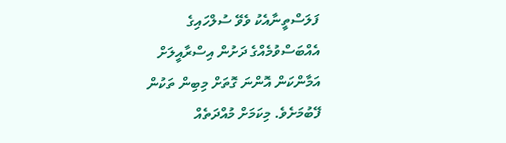ފަލަސްތީނާއެކު ވެވޭ ސުލްހައިގެ އެއްބަސްވުމެއްގެ ދަށުން އިސްރާއީލަށް އަމާންކަން އޮންނަ ގޮތަށް މިބިން ތަކުން ފޭބުމަށެވެ. މިކަމަށް މުއްދަތެއް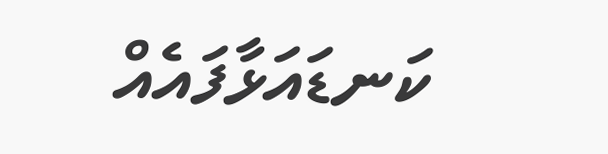ކަނޑައަޅާފައެއް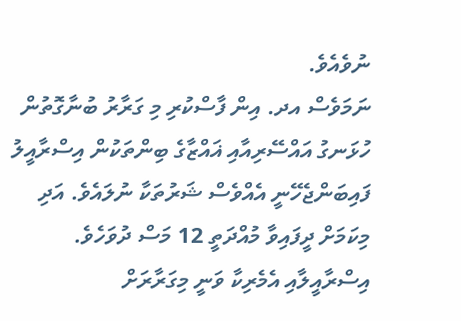ނުވެއެވެ.
ނަމަވެސް އދ. އިން ފާސްކުރި މި ގަރާރު ބުނާގޮތުން ހުޅަނގު އައްސޭރިއާއި ޣައްޒާގެ ބިންތަކުން އިސްރާއީލު ފައިބަންޖެހޭނީ އެއްވެސް ޝަރުތަކާ ނުލައެވެ. އަދި މިކަމަށް ދީފައިވާ މުއްދަތީ 12 މަސް ދުވަހެވެ. އިސްރާއީލާއި އެމެރިކާ ވަނީ މިގަރާރަށް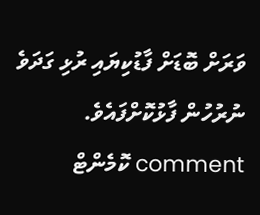ވަރަށް ބޮޑަށް ފާޑުކިޔައި ރުޅި ގަދަވެ ނުރުހުން ފާޅުކޮށްފައެވެ.
comment ކޮމެންޓް